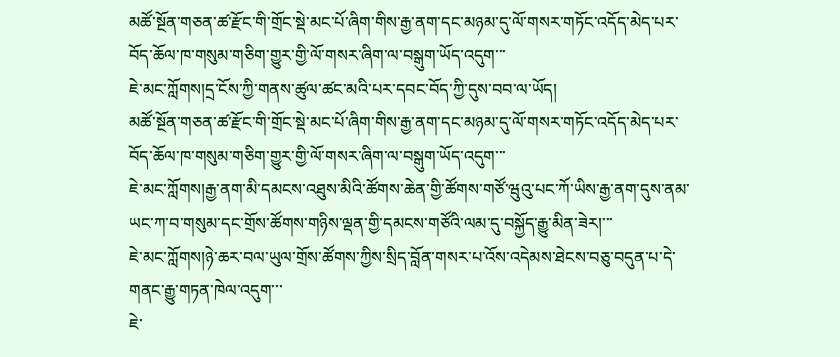མཚོ་སྔོན་གཅན་ཚ་རྫོང་གི་གྲོང་སྡེ་མང་པོ་ཞིག་གིས་རྒྱ་ནག་དང་མཉམ་དུ་ལོ་གསར་གཏོང་འདོད་མེད་པར་བོད་ཆོལ་ཁ་གསུམ་གཅིག་གྱུར་གྱི་ལོ་གསར་ཞིག་ལ་བསྒུག་ཡོད་འདུག་་་
ཇེ་མང་ཀློགས།དྲ་ངོས་ཀྱི་གནས་ཚུལ་ཚང་མའི་པར་དབང་བོད་ཀྱི་དུས་བབ་ལ་ཡོད།
མཚོ་སྔོན་གཅན་ཚ་རྫོང་གི་གྲོང་སྡེ་མང་པོ་ཞིག་གིས་རྒྱ་ནག་དང་མཉམ་དུ་ལོ་གསར་གཏོང་འདོད་མེད་པར་བོད་ཆོལ་ཁ་གསུམ་གཅིག་གྱུར་གྱི་ལོ་གསར་ཞིག་ལ་བསྒུག་ཡོད་འདུག་་་
ཇེ་མང་ཀློགས།རྒྱ་ནག་མི་དམངས་འཐུས་མིའི་ཚོགས་ཆེན་གྱི་ཚོགས་གཙོ་ཝུའུ་པང་ཀོ་ཡིས་རྒྱ་ནག་དུས་ནམ་ཡང་ཀ་བ་གསུམ་དང་གྲོས་ཚོགས་གཉིས་ལྡན་གྱི་དམངས་གཙོའི་ལམ་དུ་བསྐྱོད་རྒྱུ་མིན་ཟེར།་་་
ཇེ་མང་ཀློགས།ཉེ་ཆར་བལ་ཡུལ་གྲོས་ཚོགས་ཀྱིས་སྲིད་བློན་གསར་པ་འོས་འདེམས་ཐེངས་བཅུ་བདུན་པ་དེ་གནང་རྒྱུ་གཏན་ཁེལ་འདུག་་་
ཇེ་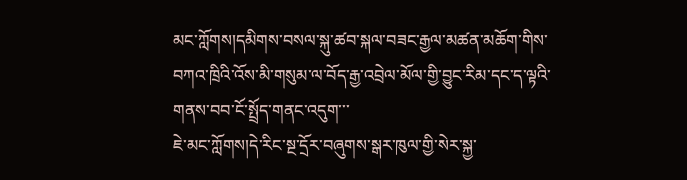མང་ཀློགས།དམིགས་བསལ་སྐུ་ཚབ་སྐལ་བཟང་རྒྱལ་མཚན་མཆོག་གིས་བཀའ་ཁྲིའི་འོས་མི་གསུམ་ལ་བོད་རྒྱ་འབྲེལ་མོལ་གྱི་བྱུང་རིམ་དང་ད་ལྟའི་གནས་བབ་ངོ་སྤྲོད་གནང་འདུག་་་
ཇེ་མང་ཀློགས།དེ་རིང་སྔ་དྲོར་བཞུགས་སྒར་ཁུལ་གྱི་སེར་སྐྱ་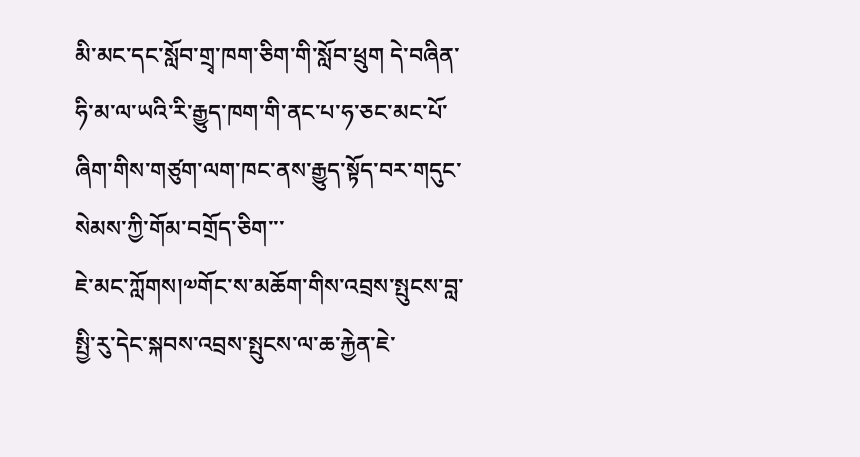མི་མང་དང་སློབ་གྲྭ་ཁག་ཅིག་གི་སློབ་ཕྲུག དེ་བཞིན་ཧི་མ་ལ་ཡའི་རི་རྒྱུད་ཁག་གི་ནང་པ་ཧ་ཅང་མང་པོ་ཞིག་གིས་གཙུག་ལག་ཁང་ནས་རྒྱུད་སྟོད་བར་གདུང་སེམས་ཀྱི་གོམ་བགྲོད་ཅིག་་་
ཇེ་མང་ཀློགས།༧གོང་ས་མཆོག་གིས་འབྲས་སྤུངས་བླ་སྤྱི་རུ་དེང་སྐབས་འབྲས་སྤུངས་ལ་ཆ་རྐྱེན་ཇེ་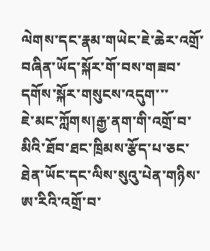ལེགས་དང་རྣམ་གཡེང་ཇེ་ཆེར་འགྲོ་བཞིན་ཡོད་སྐོར་གོ་བས་གཟབ་དགོས་སྐོར་གསུངས་འདུག་་་
ཇེ་མང་ཀློགས།རྒྱ་ནག་གི་འགྲོ་བ་མིའི་ཐོབ་ཐང་ཁྲིམས་རྩོད་པ་ཅང་ཐེན་ཡོང་དང་ལིས་སུའུ་པེན་གཉིས་ཨ་རིའི་འགྲོ་བ་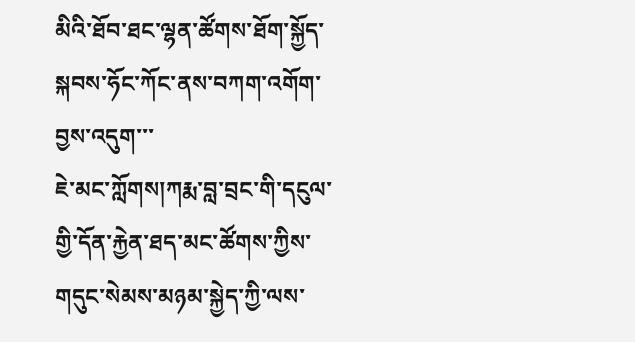མིའི་ཐོབ་ཐང་ལྷན་ཚོགས་ཐོག་སྐྱོད་སྐབས་ཧོང་ཀོང་ནས་བཀག་འགོག་བྱས་འདུག་་་
ཇེ་མང་ཀློགས།ཀརྨ་བླ་བྲང་གི་དངུལ་གྱི་དོན་རྐྱེན་ཐད་མང་ཚོགས་ཀྱིས་གདུང་སེམས་མཉམ་སྐྱེད་ཀྱི་ལས་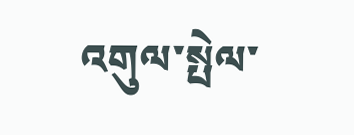འགུལ་སྤེལ་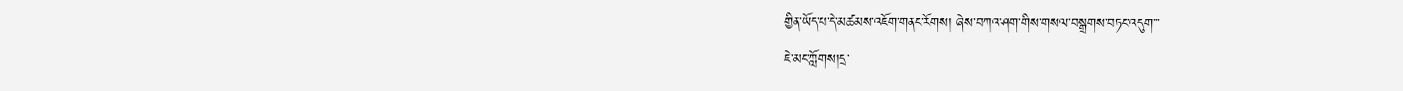གྱིན་ཡོད་པ་དེ་མཚམས་འཇོག་གནང་རོགས། ཞེས་བཀའ་ཤག་གིས་གསལ་བསྒྲགས་བཏང་འདུག་་་
ཇེ་མང་ཀློགས།དྲ་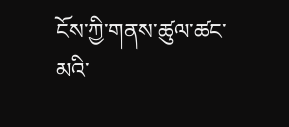ངོས་ཀྱི་གནས་ཚུལ་ཚང་མའི་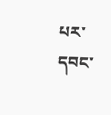པར་དབང་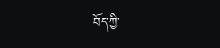བོད་ཀྱི་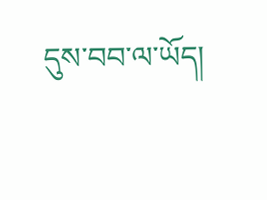དུས་བབ་ལ་ཡོད།